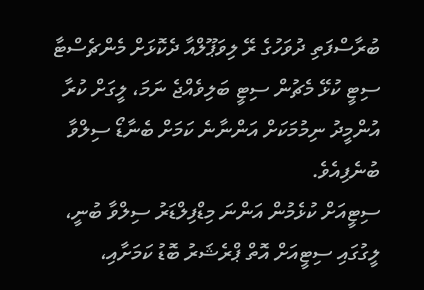ބުރާސްފަތި ދުވަހުގެ ރޭ ލިވަޕޫލްއާ ދެކޮޅަށް މެންޗެސްޓާ ސިޓީ ކުޅޭ މެޗުން ސިޓީ ބަލިވެއްޖެ ނަމަ، ލީގަށް ކުރާ އުންމީދު ނިމުމަކަށް އަންނާނެ ކަމަށް ބެނާޑޯ ސިލްވާ ބުނެފިއެވެ.
ސިޓީއަށް ކުޅެމުން އަންނަ މިޑްފިލްޑަރު ސިލްވާ ބުނީ، ލީގުގައި ސިޓީއަށް އޮތް ޕްރެޝަރު ބޮޑު ކަމަށާއި،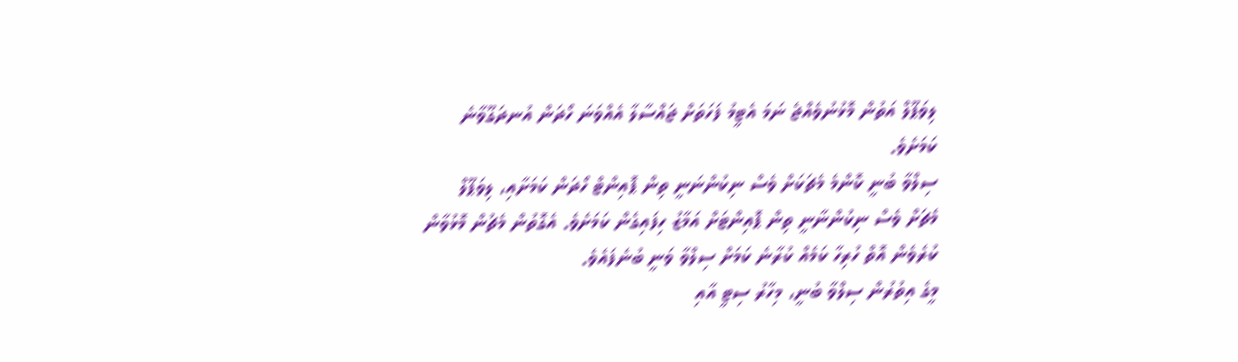ލިވަޕޫލް އަތުން މޮޅުނުވެއްޖެ ނަމަ އެޓީމު ފަހަތަށް ޖައްސާލާ އެއްވަނަ ހޯދަން އުނދަގޫވާނެ ކަމަށެވެ.
ސިލްވާ ބުނީ ކޮންމެ މެޗަކަށް ވެސް ނިކުންނަނީ ތިން ޕޮއިންޓް ހޯދަން ކަމަށާއި، ލިވަޕޫލް މެޗަށް ވެސް ނިކުންނާނީ ތިން ޕޮއިންޓަށް އަމާޒު ހިފައިގެން ކަމަށެވެ. އެގޮތުން މެޗުން މޮޅުވާން ކުރެވެން އޮތް ހުރިހާ ކަމެއް ކުރާނެ ކަމަށް ސިލްވާ ވަނީ ބުނެފައެވެ.
މީގެ އިތުރުން ސިލްވާ ބުނީ، މިހާރު ސިޓީ އާއި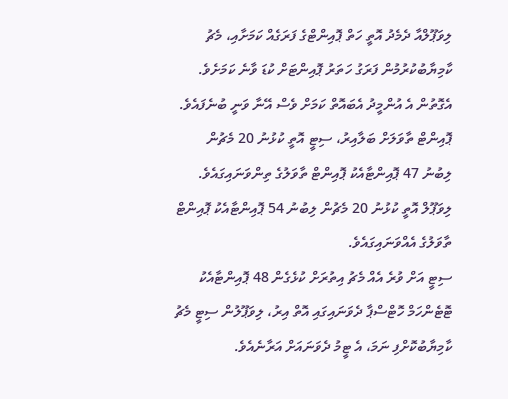ލިވަޕޫލްއާ ދެމެދު އޮތީ ހަތް ޕޮއިންޓްގެ ފަރަގެއް ކަމަށާއި، މެޗު ކާމިޔާބުކުރުމުން ފަރަގު ހަތަރު ޕޮއިންޓަށް ކުޑަ ވާނެ ކަމަށެވެ. އެގޮތުން އެ އުންމީދު އެބައޮތް ކަމަށް ވެސް އޭނާ ވަނީ ބުނެފައެވެ.
ޕޮއިންޓް ތާވަލަށް ބަލާއިރު، ސިޓީ އޮތީ ކުޅުނު 20 މެޗުން ލިބުނު 47 ޕޮއިންޓާއެކު ޕޮއިންޓް ތާވަލުގެ ތިންވަނައިގައެވެ. ލިވަޕޫލް އޮތީ ކުޅުނު 20 މެޗުން ލިބުނު 54 ޕޮއިންޓާއެކު ޕޮއިންޓް ތާވަލުގެ އެއްވަނައިގައެވެ.
ސިޓީ އަށް ވުރެ އެއް މެޗު އިތުރަށް ކުޅެގެން 48 ޕޮއިންޓާއެކު ޓޮޓެންހަމް ހޮޓްސްޕާ ދެވަނައިގައި އޮތް އިރު، ލިވަޕޫލުން ސިޓީ މެޗު ކާމިޔާބުކޮށްފި ނަމަ، އެ ޓީމު ދެވަނައަށް އަރާނެއެވެ.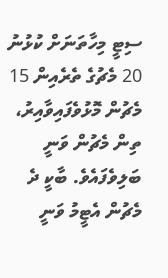ސިޓީ މިހާތަނަށް ކުޅުނު 20 މެޗުގެ ތެރެއިން 15 މެޗުން މޮޅުވެފައިވާއިރު، ތިން މެޗުން ވަނީ ބަލިވެފައެވެ. ބާކީ ދެ މެޗުން އެޓީމު ވަނީ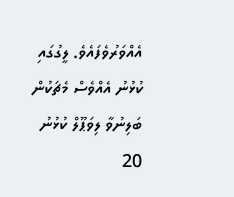އެއްވަރުވެފައެވެ. ލީގުގައި ކުޅުނު އެއްވެސް މެޗަކުން ބަލިނުވާ ލިވަޕޫލް ކުޅުނު 20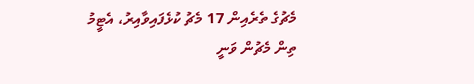މެޗުގެ ތެރެއިން 17 މެޗު ކުޅެފައިވާއިރު، އެޓީމު ތިން މެޗުން ވަނީ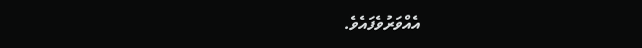އެއްވަރުވެފައެވެ.